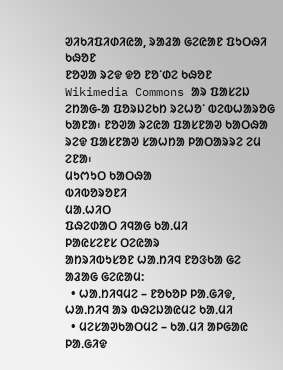ᱣᱤᱠᱤᱯᱤᱰᱤᱭᱟ, ᱨᱟᱲᱟ ᱜᱮᱭᱟᱱ ᱯᱩᱛᱷᱤ ᱠᱷᱚᱱ
ᱱᱚᱣᱟ ᱨᱮᱫ ᱫᱚ ᱱᱚᱸᱰᱮ ᱠᱷᱚᱱ Wikimedia Commons ᱟᱨ ᱯᱟᱥᱮᱡ ᱮᱴᱟᱜ-ᱟ ᱯᱚᱨᱡᱮᱠᱴ ᱨᱮᱦᱚᱸ ᱵᱮᱵᱦᱟᱨᱚᱜ ᱠᱟᱱᱟ᱾ ᱱᱚᱣᱟ ᱨᱮᱭᱟ ᱯᱟᱥᱱᱟᱣ ᱠᱟᱛᱷᱟ ᱨᱮᱫ ᱯᱟᱥᱱᱟᱣ ᱥᱟᱦᱴᱟ ᱞᱟᱛᱟᱨᱨᱮ ᱮᱢ ᱮᱱᱟ᱾
ᱢᱩᱬᱩᱛ ᱠᱟᱛᱷᱟ
ᱵᱤᱵᱚᱨᱚᱱᱤ
ᱢᱟᱹᱦᱤᱛ
ᱯᱷᱮᱰᱟᱛ ᱤᱧᱟᱜ ᱠᱟᱹᱢᱤ
ᱞᱟᱭᱥᱮᱱᱥ ᱛᱮᱭᱟᱨ
ᱟᱴᱨᱤᱵᱩᱥᱚᱱ ᱦᱟᱹᱴᱤᱧ ᱱᱚᱝᱠᱟ ᱜᱮ
ᱟᱲᱟᱜ ᱜᱮᱭᱟᱢ:
  • ᱦᱟᱹᱴᱤᱧᱢᱮ – ᱱᱚᱠᱚᱞ ᱞᱟᱹᱜᱤᱫ, ᱦᱟᱹᱴᱤᱧ ᱟᱨ ᱵᱷᱮᱡᱟᱭᱢᱮ ᱠᱟᱹᱢᱤ
  • ᱢᱮᱥᱟᱣᱠᱟᱛᱢᱮ – ᱠᱟᱹᱢᱤ ᱟᱞᱜᱟᱭ ᱞᱟᱹᱜᱤᱫ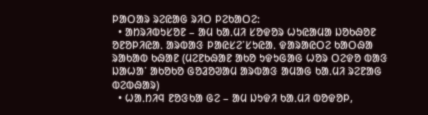ᱞᱟᱛᱟᱨ ᱨᱮᱭᱟᱜ ᱨᱤᱛ ᱞᱮᱠᱟᱛᱮ:
  • ᱟᱴᱨᱤᱵᱩᱥᱚᱱ – ᱟᱢ ᱠᱟᱹᱢᱤ ᱥᱚᱫᱚᱨ ᱦᱩᱭᱟᱢᱟ ᱡᱚᱠᱷᱚᱱ ᱚᱱᱚᱞᱤᱭᱟᱹ ᱟᱨᱵᱟᱝ ᱞᱟᱭᱥᱮᱸᱥᱩᱭᱟᱹ ᱫᱟᱨᱟᱭᱛᱮ ᱠᱟᱛᱷᱟ ᱨᱟᱠᱟᱵ ᱠᱷᱟᱱ (ᱢᱮᱱᱠᱷᱟᱱ ᱟᱠᱚ ᱩᱫᱩᱜᱟᱜ ᱦᱚᱨ ᱛᱮᱫᱚ ᱵᱟᱝ ᱡᱟᱦᱟᱸ ᱟᱠᱚᱠᱚ ᱜᱚᱲᱚᱣᱟᱢ ᱟᱨᱵᱟᱝ ᱟᱢᱟᱜ ᱠᱟᱹᱢᱤ ᱨᱮᱱᱟᱜ ᱵᱮᱵᱷᱟᱨ)
  • ᱦᱟᱹᱴᱤᱧ ᱱᱚᱝᱠᱟ ᱜᱮ – ᱟᱢ ᱡᱩᱫᱤ ᱠᱟᱹᱢᱤ ᱵᱚᱫᱚᱞ,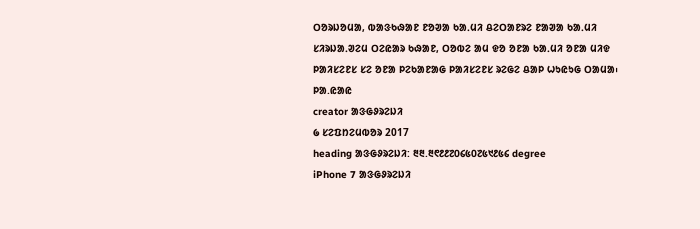ᱛᱚᱨᱡᱚᱢᱟ, ᱵᱟᱝᱠᱷᱟᱱ ᱱᱚᱣᱟ ᱠᱟᱹᱢᱤ ᱪᱮᱛᱟᱱᱨᱮ ᱱᱟᱣᱟ ᱠᱟᱹᱢᱤ ᱥᱤᱨᱡᱟᱹᱣᱮᱢ ᱛᱮᱭᱟᱨ ᱠᱷᱟᱱ, ᱛᱚᱵᱮ ᱟᱢ ᱫᱚ ᱚᱱᱟ ᱠᱟᱹᱢᱤ ᱚᱱᱟ ᱢᱤᱫ ᱞᱟᱤᱥᱮᱱᱥ ᱥᱮ ᱚᱱᱟ ᱞᱮᱠᱟᱱᱟᱜ ᱞᱟᱤᱥᱮᱱᱥ ᱨᱮᱜᱮ ᱪᱟᱞ ᱦᱩᱭᱩᱜ ᱛᱟᱢᱟ᱾
ᱞᱟ.ᱭᱟᱭ
creator ᱟᱝᱜᱽᱨᱮᱡᱤ
᱙ ᱥᱮᱯᱴᱮᱢᱵᱚᱨ 2017
heading ᱟᱝᱜᱽᱨᱮᱡᱤ: ᱓᱓.᱓᱖᱒᱒᱗᱐᱔᱕᱐᱗᱕᱑᱒᱕᱔ degree
iPhone 7 ᱟᱝᱜᱽᱨᱮᱡᱤ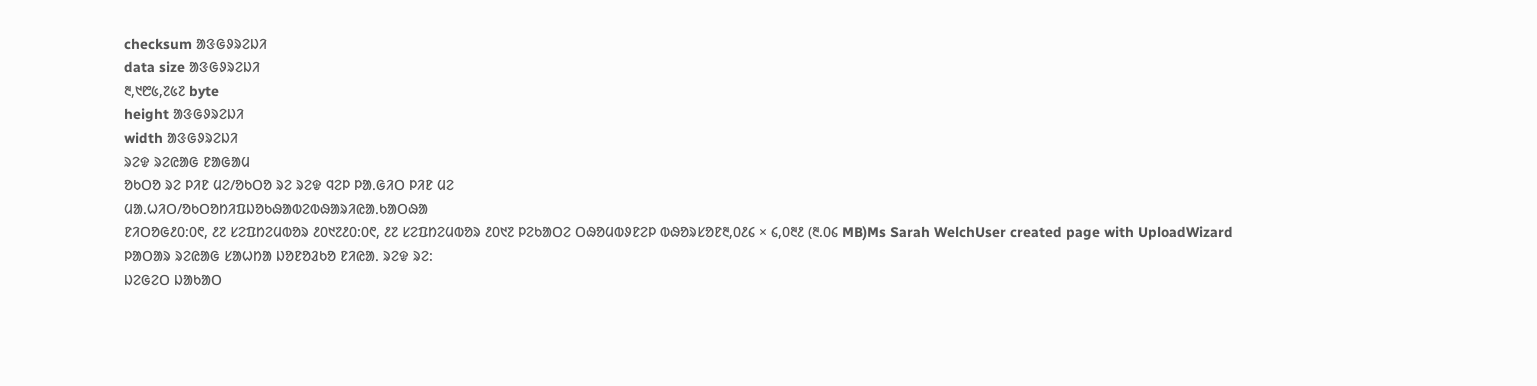checksum ᱟᱝᱜᱽᱨᱮᱡᱤ
data size ᱟᱝᱜᱽᱨᱮᱡᱤ
᱓,᱑᱘᱕,᱗᱕᱗ byte
height ᱟᱝᱜᱽᱨᱮᱡᱤ
width ᱟᱝᱜᱽᱨᱮᱡᱤ
ᱨᱮᱫ ᱨᱮᱭᱟᱜ ᱱᱟᱜᱟᱢ
ᱚᱠᱛᱚ ᱨᱮ ᱞᱤᱱ ᱢᱮ/ᱚᱠᱛᱚ ᱨᱮ ᱨᱮᱫ ᱧᱮᱞ ᱞᱟᱹᱜᱤᱛ ᱞᱤᱱ ᱢᱮ
ᱢᱟᱹᱦᱤᱛ/ᱚᱠᱛᱚᱴᱤᱯᱡᱚᱠᱷᱟᱵᱮᱵᱷᱟᱨᱤᱭᱟᱹᱠᱟᱛᱷᱟ
ᱱᱤᱛᱚᱜ᱒᱐:᱐᱖, ᱒᱗ ᱥᱮᱯᱴᱮᱢᱵᱚᱨ ᱒᱐᱑᱗᱒᱐:᱐᱖, ᱒᱗ ᱥᱮᱯᱴᱮᱢᱵᱚᱨ ᱒᱐᱑᱗ ᱞᱮᱠᱟᱛᱮ ᱛᱷᱚᱢᱵᱽᱱᱮᱞ ᱵᱷᱚᱨᱥᱚᱱ᱓,᱐᱒᱔ × ᱔,᱐᱓᱒ (᱓.᱐᱔ MB)Ms Sarah WelchUser created page with UploadWizard
ᱞᱟᱛᱟᱨ ᱨᱮᱭᱟᱜ ᱥᱟᱦᱴᱟ ᱡᱚᱱᱚᱲᱠᱚ ᱱᱤᱭᱟᱹ ᱨᱮᱫ ᱨᱮ:
ᱡᱮᱜᱮᱛ ᱡᱟᱠᱟᱛ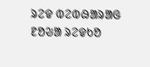ᱨᱮᱫ ᱵᱮᱵᱷᱟᱨᱟᱜ
ᱱᱚᱶᱟ ᱨᱮᱫᱠᱚ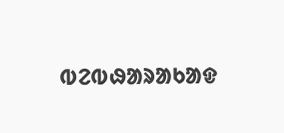ᱵᱮᱵᱷᱟᱨᱟᱠᱟᱫ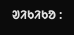ᱣᱤᱠᱤᱠᱚ :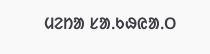ᱢᱮᱴᱟ ᱥᱟᱹᱠᱷᱭᱟᱹᱛ